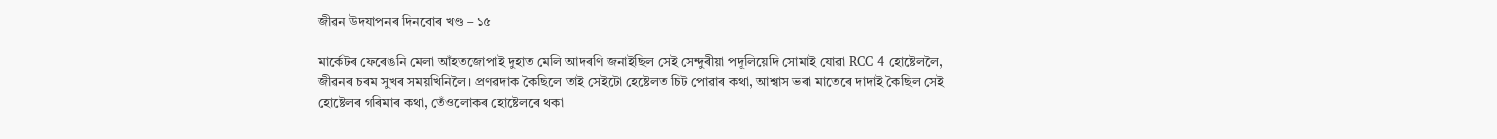জীৱন উদযাপনৰ দিনবোৰ খণ্ড – ১৫

মাৰ্কেটৰ ফেৰেঙনি মেলা আঁহতজোপাই দুহাত মেলি আদৰণি জনাইছিল সেই সেন্দুৰীয়া পদূলিয়েদি সোমাই যোৱা RCC 4 হোষ্টেললৈ, জীৱনৰ চৰম সুখৰ সময়খিনিলৈ। প্ৰণৱদাক কৈছিলে তাই সেইটো হেষ্টেলত চিট পোৱাৰ কথা, আশ্বাস ভৰা মাতেৰে দাদাই কৈছিল সেই হোষ্টেলৰ গৰিমাৰ কথা, তেঁওলোকৰ হোষ্টেলৰে থকা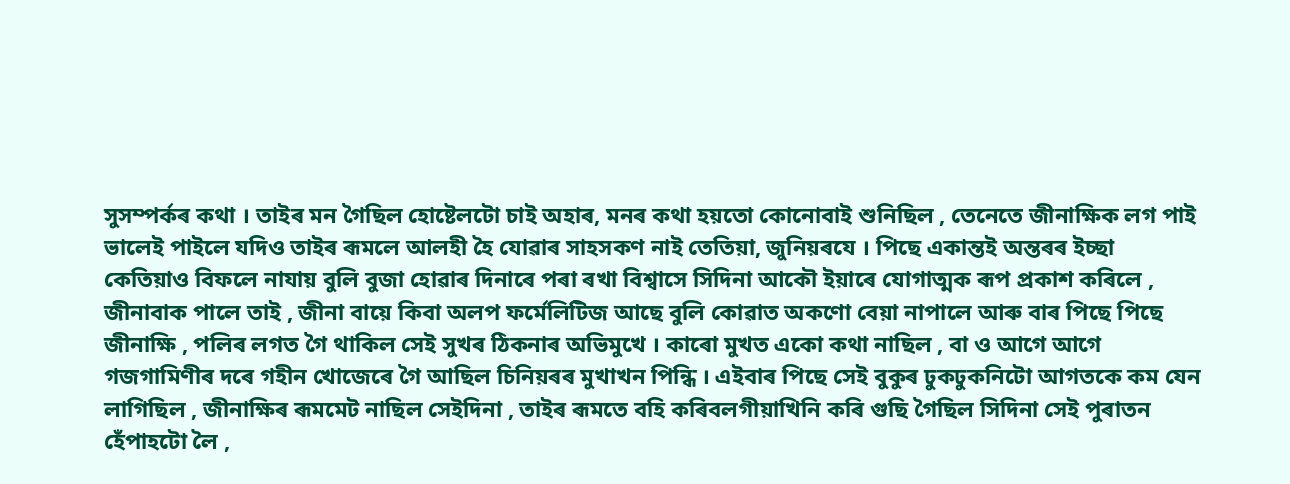সুসম্পৰ্কৰ কথা । তাইৰ মন গৈছিল হোষ্টেলটো চাই অহাৰ, মনৰ কথা হয়তো কোনোবাই শুনিছিল , তেনেতে জীনাক্ষিক লগ পাই ভালেই পাইলে যদিও তাইৰ ৰূমলে আলহী হৈ যোৱাৰ সাহসকণ নাই তেতিয়া, জুনিয়ৰযে । পিছে একান্তই অন্তৰৰ ইচ্ছা কেতিয়াও বিফলে নাযায় বুলি বুজা হোৱাৰ দিনাৰে পৰা ৰখা বিশ্বাসে সিদিনা আকৌ ইয়াৰে যোগাত্মক ৰূপ প্ৰকাশ কৰিলে , জীনাবাক পালে তাই , জীনা বায়ে কিবা অলপ ফৰ্মেলিটিজ আছে বুলি কোৱাত অকণো বেয়া নাপালে আৰু বাৰ পিছে পিছে জীনাক্ষি , পলিৰ লগত গৈ থাকিল সেই সুখৰ ঠিকনাৰ অভিমুখে । কাৰো মুখত একো কথা নাছিল , বা ও আগে আগে গজগামিণীৰ দৰে গহীন খোজেৰে গৈ আছিল চিনিয়ৰৰ মুখাখন পিন্ধি । এইবাৰ পিছে সেই বুকুৰ ঢুকঢুকনিটো আগতকে কম যেন লাগিছিল , জীনাক্ষিৰ ৰূমমেট নাছিল সেইদিনা , তাইৰ ৰূমতে বহি কৰিবলগীয়াখিনি কৰি গুছি গৈছিল সিদিনা সেই পুৰাতন হেঁপাহটো লৈ ,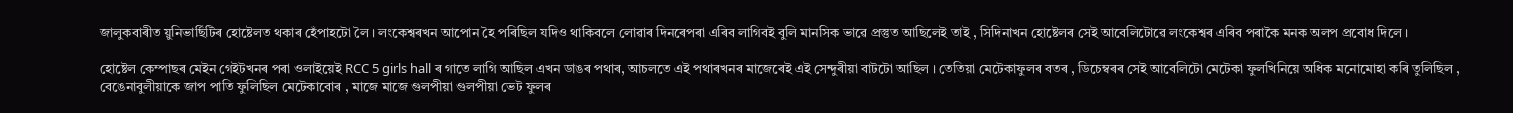জালুকবাৰীত য়ুনিভাৰ্ছিটিৰ হোষ্টেলত থকাৰ হেঁপাহটো লৈ । লংকেশ্বৰখন আপোন হৈ পৰিছিল যদিও থাকিবলে লোৱাৰ দিনৰেপৰা এৰিব লাগিবই বুলি মানসিক ভাৱে প্ৰস্তুত আছিলেই তাই , সিদিনাখন হোষ্টেলৰ সেই আবেলিটোৱে লংকেশ্বৰ এৰিব পৰাকৈ মনক অলপ প্ৰবোধ দিলে ।

হোষ্টেল কেম্পাছৰ মেইন গেইটখনৰ পৰা ওলাইয়েই RCC 5 girls hall ৰ গাতে লাগি আছিল এখন ডাঙৰ পথাৰ, আচলতে এই পথাৰখনৰ মাজেৰেই এই সেন্দুৰীয়া বাটটো আছিল । তেতিয়া মেটেকাফুলৰ বতৰ , ডিচেম্বৰৰ সেই আবেলিটো মেটেকা ফুলখিনিয়ে অধিক মনোমোহা কৰি তুলিছিল , বেঙেনাবুলীয়াকে জাপ পাতি ফুলিছিল মেটেকাবোৰ , মাজে মাজে গুলপীয়া গুলপীয়া ভেট ফুলৰ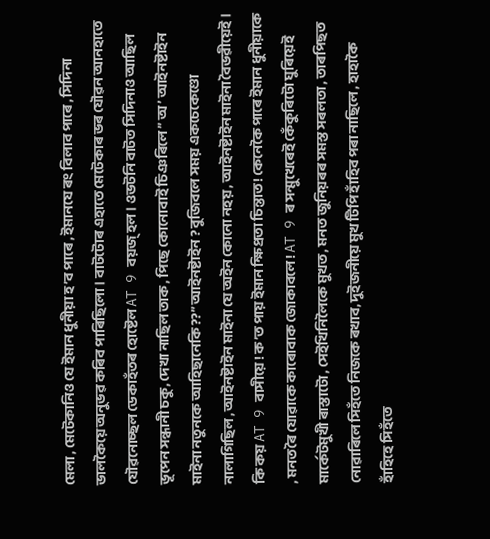মেলা , মেটেকানিও যে ইমান ধুনীয়া হ’ব পাৰে , ইমানযে ৰং বিলাব পাৰে , সিদিনা ভালকৈয়ে অনুভৱ কৰিব পাৰিছিলো । বাটটোৰ এহাতে মেটেকাৰ ভৰ যৌৱন আনহাতে যৌৱনোচ্ছল ডেকাহঁতৰ হোষ্টেল AT 9 বয়জ্ হল । ওভটনি বাটত সিদিনাও আছিল ভূপেন সন্ধানী চকু, দেখা নাছিল তাক , পিছে কোনোবাই চিঞৰিলে ” অ’ আইনষ্টাইন মাইনা নতুনকে আহিছানেকি ??” আইনষ্টাইন ? বুজিবলে সময় একচেকেণ্ডো নালাগিছিল , আইনষ্টাইন মাইনা যে অইন কোনো নহয় , আইনষ্টাইন মাইনা বৈভৱীয়েই । কি কয় AT 9 বাসীয়ে ! ক’ত পায় ইমান ক্ষিপ্ৰতা চিন্তাত ! কেনেকৈ পাৰে ইমান ধুনীয়াকে , মনত ৰৈ যোৱাকে কাৰোবাক জোকাবলে ! AT 9 ৰ সন্মুখেৰেই কেঁকুৰিটো ঘুৰিয়েই মাৰ্কেটমুখী ৰাস্তাটো , সেইখিনিলৈকে মুখত , মনত জুনিয়ৰৰ সমস্ত সৰলতা , তাৰপিছত নোৱাৰিলে সিহঁতে নিজকে ৰখাব, দুইজনীয়ে মুখ টিপি হাঁহিব পৰা নাছিলে , হাহাকৈ হাঁহিহে সিহঁতে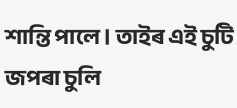শান্তি পালে । তাইৰ এই চুটি জপৰা চুলি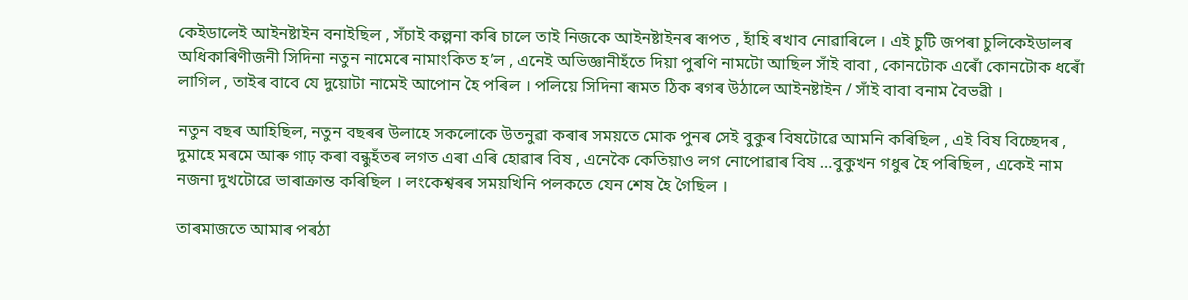কেইডালেই আইনষ্টাইন বনাইছিল , সঁচাই কল্পনা কৰি চালে তাই নিজকে আইনষ্টাইনৰ ৰূপত , হাঁহি ৰখাব নোৱাৰিলে । এই চুটি জপৰা চুলিকেইডালৰ অধিকাৰিণীজনী সিদিনা নতুন নামেৰে নামাংকিত হ’ল , এনেই অভিজ্ঞানীহঁতে দিয়া পুৰণি নামটো আছিল সাঁই বাবা , কোনটোক এৰোঁ কোনটোক ধৰোঁ লাগিল , তাইৰ বাবে যে দুয়োটা নামেই আপোন হৈ পৰিল । পলিয়ে সিদিনা ৰূমত ঠিক ৰগৰ উঠালে আইনষ্টাইন / সাঁই বাবা বনাম বৈভৱী ।

নতুন বছৰ আহিছিল, নতুন বছৰৰ উলাহে সকলোকে উতনুৱা কৰাৰ সময়তে মোক পুনৰ সেই বুকুৰ বিষটোৱে আমনি কৰিছিল , এই বিষ বিচ্ছেদৰ , দুমাহে মৰমে আৰু গাঢ় কৰা বন্ধুহঁতৰ লগত এৰা এৰি হোৱাৰ বিষ , এনেকৈ কেতিয়াও লগ নোপোৱাৰ বিষ …বুকুখন গধুৰ হৈ পৰিছিল , একেই নাম নজনা দুখটোৱে ভাৰাক্ৰান্ত কৰিছিল । লংকেশ্বৰৰ সময়খিনি পলকতে যেন শেষ হৈ গৈছিল ।

তাৰমাজতে আমাৰ পৰঠা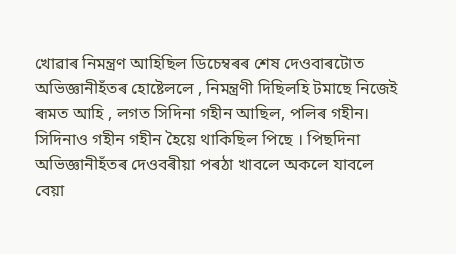খোৱাৰ নিমন্ত্ৰণ আহিছিল ডিচেম্বৰৰ শেষ দেওবাৰটোত অভিজ্ঞানীহঁতৰ হোষ্টেললে , নিমন্ত্ৰণী দিছিলহি টমাছে নিজেই ৰূমত আহি , লগত সিদিনা গহীন আছিল, পলিৰ গহীন। সিদিনাও গহীন গহীন হৈয়ে থাকিছিল পিছে । পিছদিনা অভিজ্ঞানীহঁতৰ দেওবৰীয়া পৰঠা খাবলে অকলে যাবলে বেয়া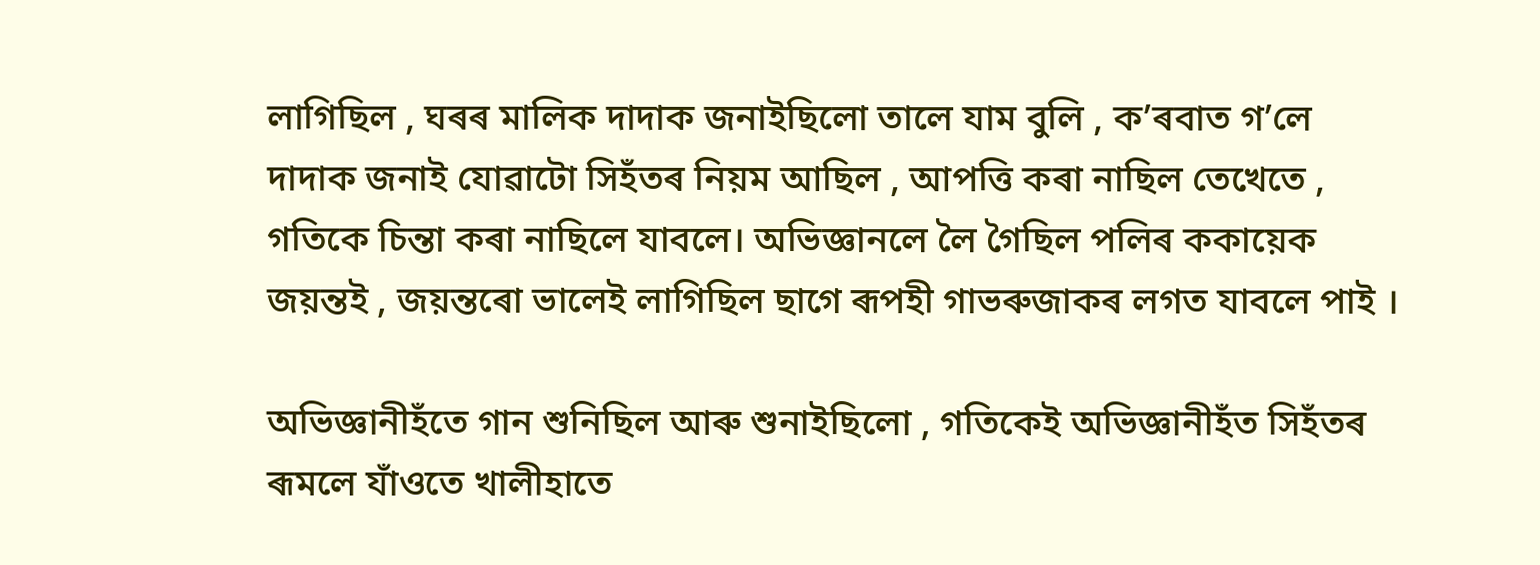লাগিছিল , ঘৰৰ মালিক দাদাক জনাইছিলো তালে যাম বুলি , ক’ৰবাত গ’লে দাদাক জনাই যোৱাটো সিহঁতৰ নিয়ম আছিল , আপত্তি কৰা নাছিল তেখেতে , গতিকে চিন্তা কৰা নাছিলে যাবলে। অভিজ্ঞানলে লৈ গৈছিল পলিৰ ককায়েক জয়ন্তই , জয়ন্তৰো ভালেই লাগিছিল ছাগে ৰূপহী গাভৰুজাকৰ লগত যাবলে পাই ।

অভিজ্ঞানীহঁতে গান শুনিছিল আৰু শুনাইছিলো , গতিকেই অভিজ্ঞানীহঁত সিহঁতৰ ৰূমলে যাঁওতে খালীহাতে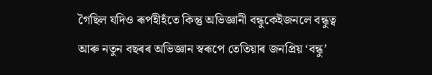গৈছিল যদিও ৰূপহীহঁতে কিন্তু অভিজ্ঞানী বন্ধুকেইজনলে বন্ধুত্ব আৰু নতুন বছৰৰ অভিজ্ঞান স্বৰূপে তেতিয়াৰ জনপ্ৰিয় ‘বন্ধু’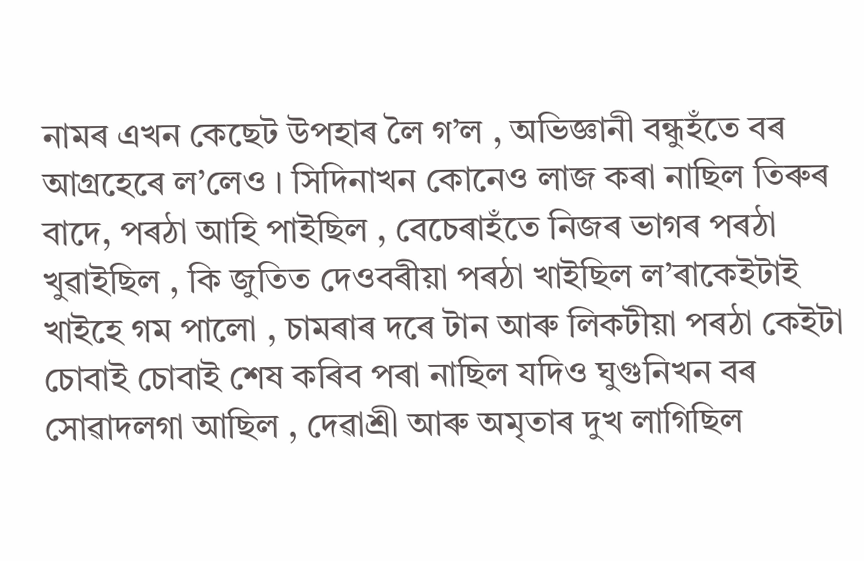নামৰ এখন কেছেট উপহাৰ লৈ গ’ল , অভিজ্ঞানী বন্ধুহঁতে বৰ আগ্ৰহেৰে ল’লেও । সিদিনাখন কোনেও লাজ কৰা নাছিল তিৰুৰ বাদে, পৰঠা আহি পাইছিল , বেচেৰাহঁতে নিজৰ ভাগৰ পৰঠা খুৱাইছিল , কি জুতিত দেওবৰীয়া পৰঠা খাইছিল ল’ৰাকেইটাই খাইহে গম পালো , চামৰাৰ দৰে টান আৰু লিকটীয়া পৰঠা কেইটা চোবাই চোবাই শেষ কৰিব পৰা নাছিল যদিও ঘুগুনিখন বৰ সোৱাদলগা আছিল , দেৱাশ্ৰী আৰু অমৃতাৰ দুখ লাগিছিল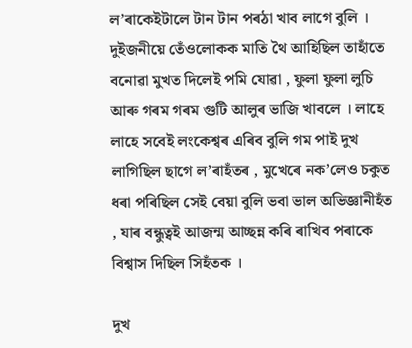ল’ৰাকেইটালে টান টান পৰঠা খাব লাগে বুলি । দুইজনীয়ে তেঁওলোকক মাতি থৈ আহিছিল তাহাঁতে বনোৱা মুখত দিলেই পমি যোৱা , ফুলা ফুলা লুচি আৰু গৰম গৰম গুটি আলুৰ ভাজি খাবলে । লাহে লাহে সবেই লংকেশ্বৰ এৰিব বুলি গম পাই দুখ লাগিছিল ছাগে ল’ৰাহঁতৰ , মুখেৰে নক’লেও চকুত ধৰা পৰিছিল সেই বেয়া বুলি ভবা ভাল অভিজ্ঞানীহঁত , যাৰ বন্ধুত্বই আজন্ম আচ্ছন্ন কৰি ৰাখিব পৰাকে বিশ্বাস দিছিল সিহঁতক ।

দুখ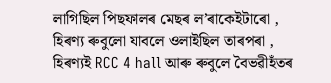লাগিছিল পিছফালৰ মেছৰ ল’ৰাকেইটাৰো , হিৰণ্য ৰুবুলো যাবলে ওলাইছিল তাৰপৰা , হিৰণ্যই RCC 4 hall আৰু ৰুবুলে বৈভৱীহঁতৰ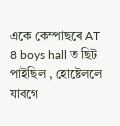একে কেম্পাছৰে AT 8 boys hall ত ছিট পাইছিল , হোষ্টেললে যাবগে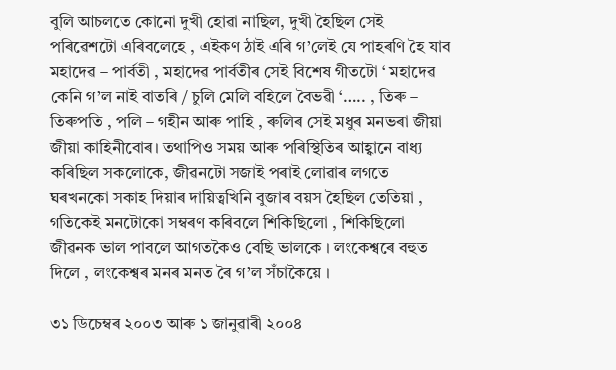বুলি আচলতে কোনো দুখী হোৱা নাছিল, দুখী হৈছিল সেই পৰিৱেশটো এৰিবলেহে , এইকণ ঠাই এৰি গ’লেই যে পাহৰণি হৈ যাব মহাদেৱ – পাৰ্বতী , মহাদেৱ পাৰ্বতীৰ সেই বিশেষ গীতটো ‘ মহাদেৱ কেনি গ’ল নাই বাতৰি / চুলি মেলি বহিলে বৈভৱী ‘….. , তিৰু – তিৰুপতি , পলি – গহীন আৰু পাহি , ৰুলিৰ সেই মধুৰ মনভৰা জীয়া জীয়া কাহিনীবোৰ। তথাপিও সময় আৰু পৰিস্থিতিৰ আহ্বানে বাধ্য কৰিছিল সকলোকে, জীৱনটো সজাই পৰাই লোৱাৰ লগতে ঘৰখনকো সকাহ দিয়াৰ দায়িত্বখিনি বুজাৰ বয়স হৈছিল তেতিয়া , গতিকেই মনটোকো সম্বৰণ কৰিবলে শিকিছিলো , শিকিছিলো জীৱনক ভাল পাবলে আগতকৈও বেছি ভালকে । লংকেশ্বৰে বহুত দিলে , লংকেশ্বৰ মনৰ মনত ৰৈ গ’ল সঁচাকৈয়ে ।

৩১ ডিচেম্বৰ ২০০৩ আৰু ১ জানুৱাৰী ২০০৪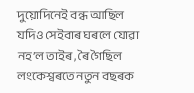দুয়োদিনেই বন্ধ আছিল যদিও সেইবাৰ ঘৰলে যোৱা নহ’ল তাইৰ , ৰৈ গৈছিল লংকেশ্বৰতে নতুন বছৰক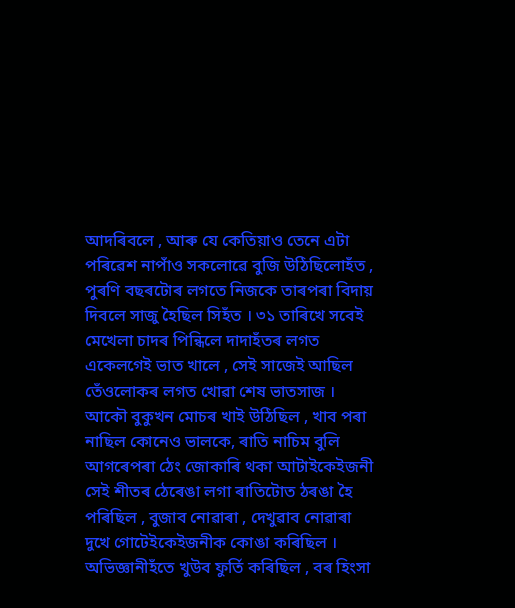আদৰিবলে , আৰু যে কেতিয়াও তেনে এটা পৰিৱেশ নাপাঁও সকলোৱে বুজি উঠিছিলোহঁত , পুৰণি বছৰটোৰ লগতে নিজকে তাৰপৰা বিদায় দিবলে সাজু হৈছিল সিহঁত । ৩১ তাৰিখে সবেই মেখেলা চাদৰ পিন্ধিলে দাদাহঁতৰ লগত একেলগেই ভাত খালে , সেই সাজেই আছিল তেঁওলোকৰ লগত খোৱা শেষ ভাতসাজ । আকৌ বুকুখন মোচৰ খাই উঠিছিল , খাব পৰা নাছিল কোনেও ভালকে, ৰাতি নাচিম বুলি আগৰেপৰা ঠেং জোকাৰি থকা আটাইকেইজনী সেই শীতৰ ঠেৰেঙা লগা ৰাতিটোত ঠৰঙা হৈ পৰিছিল , বুজাব নোৱাৰা , দেখুৱাব নোৱাৰা দুখে গোটেইকেইজনীক কোঙা কৰিছিল । অভিজ্ঞানীহঁতে খুউব ফুৰ্তি কৰিছিল , বৰ হিংসা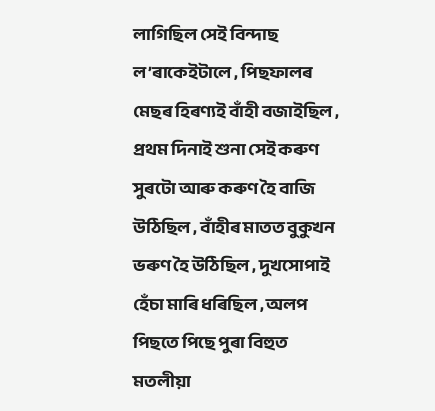লাগিছিল সেই বিন্দাছ ল’ৰাকেইটালে , পিছফালৰ মেছৰ হিৰণ্যই বাঁহী বজাইছিল , প্ৰথম দিনাই শুনা সেই কৰুণ সুৰটো আৰু কৰুণ হৈ বাজি উঠিছিল , বাঁহীৰ মাতত বুকুখন ভৰুণ হৈ উঠিছিল , দুখসোপাই হেঁচা মাৰি ধৰিছিল , অলপ পিছতে পিছে পুৰা বিহুত মতলীয়া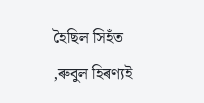হৈছিল সিহঁত ,ৰুবুল হিৰণ্যই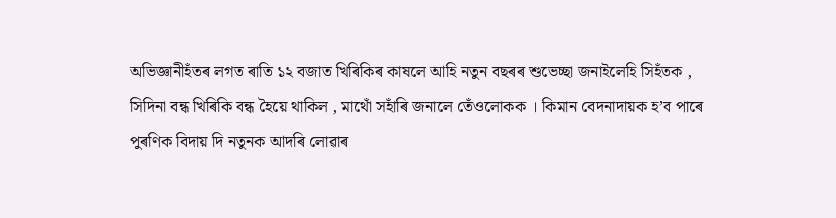অভিজ্ঞানীহঁতৰ লগত ৰাতি ১২ বজাত খিৰিকিৰ কাষলে আহি নতুন বছৰৰ শুভেচ্ছা জনাইলেহি সিহঁতক , সিদিনা বন্ধ খিৰিকি বন্ধ হৈয়ে থাকিল , মাথোঁ সহাঁৰি জনালে তেঁওলোকক । কিমান বেদনাদায়ক হ’ব পাৰে পুৰণিক বিদায় দি নতুনক আদৰি লোৱাৰ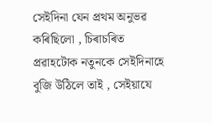সেইদিনা যেন প্ৰথম অনুভৱ কৰিছিলো , চিৰাচৰিত প্ৰৱাহটোক নতুনকে সেইদিনাহে বুজি উঠিলে তাই , সেইয়াযে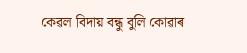কেৱল বিদায় বন্ধু বুলি কোৱাৰ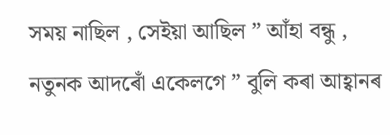সময় নাছিল , সেইয়া আছিল ” আঁহা বন্ধু , নতুনক আদৰোঁ একেলগে ” বুলি কৰা আহ্বানৰ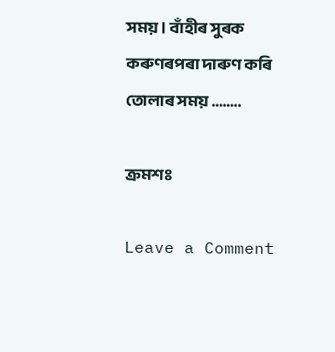সময় । বাঁহীৰ সুৰক কৰুণৰপৰা দাৰুণ কৰি তোলাৰ সময় ……..

ক্ৰমশঃ

Leave a Comment